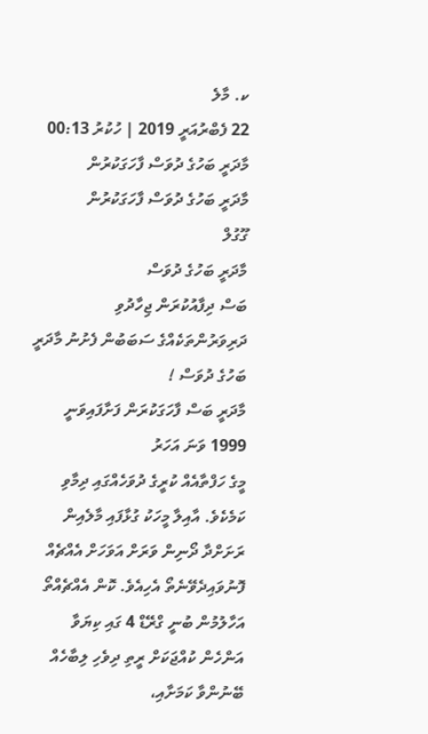ކ. މާލެ
22 ފެބްރުއަރީ 2019 | ހުކުރު 00:13
މާދަރީ ބަހުގެ ދުވަސް ފާހަގަކުރުން
މާދަރީ ބަހުގެ ދުވަސް ފާހަގަކުރުން
ގޫގުލް
މާދަރީ ބަހުގެ ދުވަސް
ބަސް ދިފާއުކުރަން ޖިހާދުވި ދަރިވަރުންތަކެއްގެ ސަބަބުން ފެށުނު މާދަރީ ބަހުގެ ދުވަސް !
މާދަރީ ބަސް ފާހަގަކުރަން ފަށާފައިވަނީ 1999 ވަނަ އަހަރު
މީގެ ހަފްތާއެއް ކުރީގެ ދުވަހެއްގައި ދިމާވި ކަމެކެވެ. އާއިލާ މީހަކު ގުޅާފައި މާލެއިން ރަށަށްދާ ދޯނިން ވަރަށް އަވަހަށް އެއްޗެއް ފޮނުވައިދެވޭނެތޯ އެހިއެވެ. ކޮން އެއްޗެއްތޯ އަހާލުމުން ބުނީ ގްރޭޑް 4 ގައި ކިޔަވާ އަންހެން ކުއްޖަކަށް ރީތި ދިވެހި ލިބާހެއް ބޭނުންވާ ކަމަށާއި،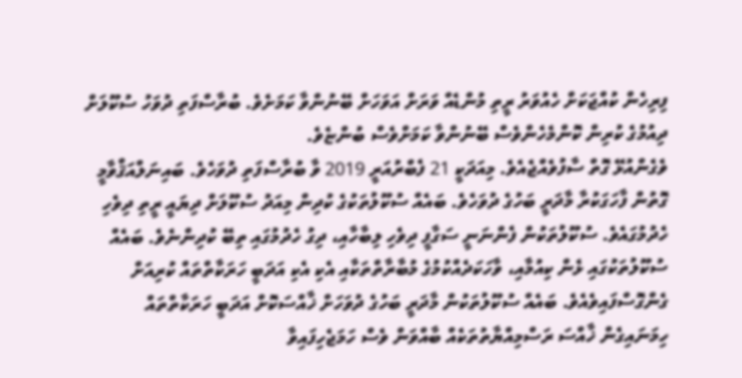ފިރިހެން ކުއްޖަކަށް ހެއުވަރު ރީތި މުންޑެއް ވަރަށް އަވަހަށް ބޭނުންވާ ކަމަށެވެ. ބުރާސްފަތި ދުވަހު ސުކޫލަށް ދިއުމުގެ ކުރިން ކޮންމެހެންވެސް ބޭނުންވާ ކަމަށްވެސް ބުންޏެވެ.
ވެގެންއުޅޭ ގޮތް ސާފުވެއްޖެއެވެ. މިއަދަކީ 21 ފެބްރުއަރީ 2019 ވާ ބުރާސްފަތި ދުވަހެވެ. ބައިނަލްއަޤްވާމީ ގޮތުން ފާހަގަކުރާ މާދަރީ ބަހުގެ ދުވަހެވެ. ބައެއް ސުކޫލުތަކުގެ ކުދިން މިއަދު ސުކޫލަށް ދިޔައީ ރީތި ދިވެހި ހެދުމުގައެވެ. ސުކޫލުތަކުން ފެންނަނީ ސަގާފީ ދިވެހި ލިބާހާއި، ދިގު ހެދުމުގައި ތިބޭ ކުދިންނެވެ. ބައެއް ސުކޫލުތަކުގައި ޅެން ކިއުމާއި، ވާހަކަދެއްކުމުގެ މުބާރާތްތަކާއި އެކި އެކި އަދަބީ ހަރަކާތްތައް ކުރިއަށް ގެންގޮސްފައިވެއެވެ. ބައެއް ސުކޫލުތަކުން މާދަރީ ބަހުގެ ދުވަހަށް ޚާއްސަކޮށް އަދަބީ ހަރަކާތްތައް ހިމަނައިގެން ޚާއްސަ ރަސްމިއްޔާތުތަކެއް ބާއްވަން ވެސް ހަމަޖެހިފައިވާ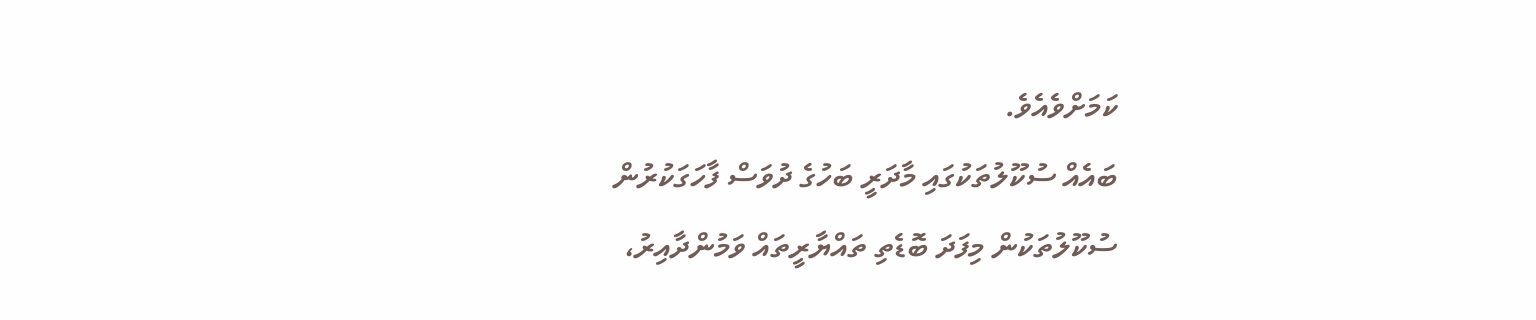ކަމަށްވެއެވެ.
ބައެއް ސުކޫލުތަކުގައި މާދަރީ ބަހުގެ ދުވަސް ފާހަގަކުރުން
ސުކޫލުތަކުން މިފަދަ ބޮޑެތި ތައްޔާރީތައް ވަމުންދާއިރު،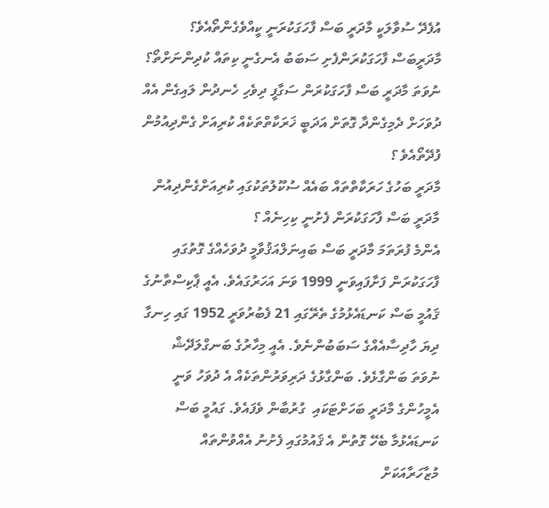އުފެދޭ ސުވާލަކީ މާދަރީ ބަސް ފާހަގަކުރަނީ ކީއްވެގެންތޯއެވެ؟ މާދަރީބަސް ފާހަގަކުރަންފެށި ސަބަބު އެނގެނީ ކިތައް ކުދިންނަށްތޯ؟ ނުވަތަ މާދަރީ ބަސް ފާހަގަކުރަން ސަގާފީ ދިވެހި ހެނދުން ލައިގެން އެއް ދުވަހަށް ދެމިގެންދާ ގޮތަށް އަދަބީ ޚަރަކާތްތަކެއް ކުރިއަށް ގެންދިއުމުން ފުދޭތޯއެވެ ؟
މާދަރީ ބަހުގެ ހަރަކާތްތައް ބައެއް ސުކޫލުތަކުގައި ކުރިއަށްގެންދިއުން
މާދަރީ ބަސް ފާހަގަކުރަން ފެށުނީ ކިހިނެއް ؟
އެންމެ ފުރަތަމަ މާދަރީ ބަސް ބައިނަލްއަޤުވާމީ ދުވަހެއްގެ ގޮތުގައި ފާހަގަކުރަން ފަށާފައިވަނީ 1999 ވަނަ އަހަރުގައެވެ. އެއީ ޕާކިސްތާނުގެ ޤައުމީ ބަސް ކަނޑައެޅުމުގެ ތެރޭގައި 21 ފެބުރުވަރީ 1952 ގައި ހިނގާ ދިޔަ ހާދިސާއެއްގެ ސަބަބުންނެވެ. އެއީ މިހާރުގެ ބަނގްލަދޭޝް ނުވަތަ ބަންގާޅެވެ. ބަންގާޅުގެ ދަރިވަރުންތަކެއް އެ ދުވަހު ވަނީ އެމީހުންގެ މާދަރީ ބަހަށްޓަކައި  ގުރުބާން ވެފައެވެ. ގައުމީ ބަސް ކަނޑައެޅުމާ ބެހޭ ގޮތުން އެ ޤައުމުގައި ފެށުނު އެއްވުންތައް މުޒާހަރާއަކަށް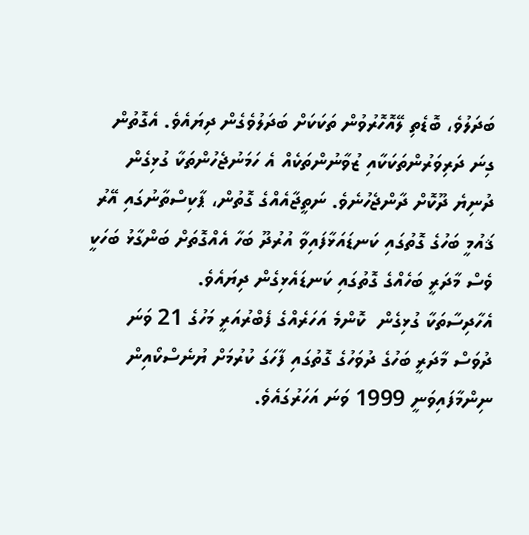ބަދަލުވެ، ބޮޑެތި ލޭއޮހޮރުވުން ތަކަކަށް ބަދަލުވެގެން ދިޔައެވެ. އެގޮތުން ގިނަ ދަރިވަރުންތަކަކާއި ޒުވާނުންތަކެއް އެ ހަމަނުޖެހުންތަކާ ގުޅިގެން ދުނިޔެ ދޫކޮށް ދާންޖެހުނެވެ. ނަތީޖާއެއްގެ ގޮތުން، ޕާކިސްތާނުގައި އޭރު ޤައުމީ ބަހުގެ ގޮތުގައި ކަނޑައަޅާފައިވާ އުރުދޫ ބަހާ އެއްގޮތަށް ބަންގާޅު ބަހަކީ ވެސް މާދަރީ ބަހެއްގެ ގޮތުގައި ކަނޑައެޅިގެން ދިޔައެވެ.
އެހާދިސާތަކާ ގުޅިގެން  ކޮންމެ އަހަރެއްގެ ފެބްރުއަރީ މަހުގެ 21 ވަނަ ދުވަސް މާދަރީ ބަހުގެ ދުވަހުގެ ގޮތުގައި ފާހަގަ ކުރުމަށް ޔުނެސްކޯއިން ނިންމާފައިވަނީ 1999 ވަނަ އަހަރުގައެވެ.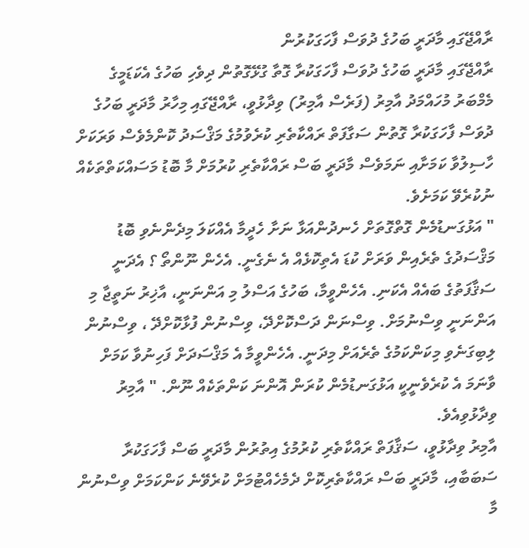ރާއްޖޭގައި މާދަރީ ބަހުގެ ދުވަސް ފާހަގަކުރުން
ރާއްޖޭގައި މާދަރީ ބަހުގެ ދުވަސް ފާހަގަކުރާ ގޮތާ ގުޅޭގޮތުން ދިވެހި ބަހުގެ އެކަޑަމީގެ މެމްބަރު މުހައްމަދު އާމިރު (ފަރެސް އާމިރު) ވިދާޅުވީ، ރާއްޖޭގައި މިހާރު މާދަރީ ބަހުގެ ދުވަސް ފާހަގަކުރާ ގޮތުން ސަގާފަތް ރައްކާތެރި ކުރެވުމުގެ މަޤްސަދު ކޮންމެވެސް ވަރަކަށް ހާސިލުވާ ކަމަށާއި ނަމަވެސް މާދަރީ ބަސް ރައްކާތެރި ކުރުމަށް މާ ބޮޑު މަސައްކަތްތަކެއް ނުކުރެވޭ ކަމަށެވެ.
" އަޅުގަނޑުމެން ގޮތްގޮތަށް ހެނދުންއަޅާ ނަށާ ހެދީމާ އެއްކަލަ މިދެންނެވި ބޮޑު މަޤްސަދުގެ ތެރެއިން ވަރަށް ކުޑަ އެތިކޮޅެއް އެ ނެގެނީ. އެހެން ނޫންތޯ ؟ އެދަނީ ސަޤާފަތުގެ ބައެއް އެކަނި. އެހެންވީމާ، ބަހުގެ އަސްލު މި އަންނަނީ، އާޚިރު ނަތީޖާ މި އަންނަނީ ވިސްނުމަށް. ވިސްނަން ދަސްކޮށްދޭ، ވިސްނުން ފުޅާކޮށްދޭ ، ވިސްނުން ލިބިގަނެވި މިކަންކަމުގެ ތެރެއަށް މިދަނީ. އެހެންވީމާ އެ މަޤްސަދަށް ފަހިނުވާ ކަމަށް ވާނަމަ އެ ކުރެވެނީކީ އަޅުގަނޑުމެން ކުރަން އޮންނަ ކަންތަކެއް ނޫން. " އާމިރު ވިދާޅުވިއެވެ.
އާމިރު ވިދާޅުވީ، ސަޤާފަތް ރައްކާތެރި ކުރުމުގެ އިތުރުން މާދަރީ ބަސް ފާހަގަކުރާ ސަބަބާއި، މާދަރީ ބަސް ރައްކާތެރިކޮށް ދެމެހެއްޓުމަށް ކުރެވޭނެ ކަންކަމަށް ވިސްނުން މާ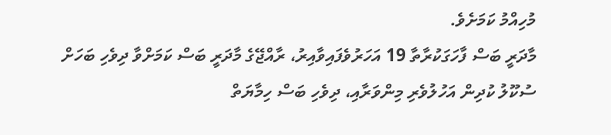މުހިއްމު ކަމަށެވެ.
މާދަރީ ބަސް ފާހަގަކުރާތާ 19 އަހަރުވެފައިވާއިރު، ރާއްޖޭގެ މާދަރީ ބަސް ކަމަށްވާ ދިވެހި ބަހަށް ސުކޫލު ކުދިން އަހުލުވެރި މިންވަރާއި، ދިވެހި ބަސް ހިމާޔަތް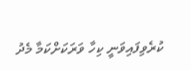ކުރެވިފައިވަނީ ކިހާ ވަރަކަށްކަމާ މެދު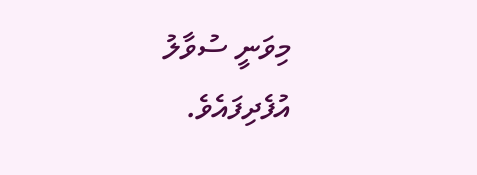މިވަނީ ސުވާލު އުފެދިފައެވެ.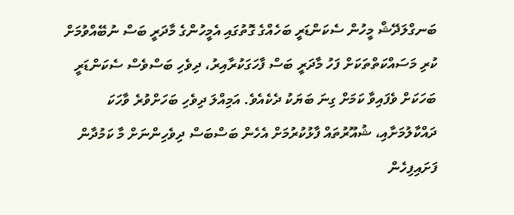ބަނގްލަދޭޝް މީހުން ސެކަންޑަރީ ބަހެއްގެ ގޮތުގައި އެމީހުންގެ މާދަރީ ބަސް ނުބޭއްވުމަށް ކުރި މަސައްކަތްތަކަށް ފަހު މާދަރީ ބަސް ފާހަގަކުރާއިރު، ދިވެހި ބަސްވެސް ސެކަންޑަރީ ބަހަކަށް ވެފައިވާ ކަމަށް ގިނަ ބަޔަކު ދެކެއެވެ. އަމިއްލަ ދިވެހި ބަހަށްވުރެ ވާހަކަ ދައްކާލުމަށާއި، ޝުއޫރުތައް ފާޅުކުރުމަށް އެހެން ބަސްބަސް ދިވެހިންނަށް މާ ކަމުދާން ފަށައިފިހެން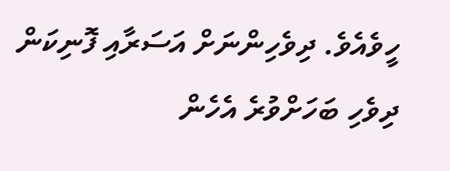ހީވެއެވެ. ދިވެހިންނަށް އަސަރާއި ފޮނިކަން ދިވެހި ބަހަށްވުރެ އެހެން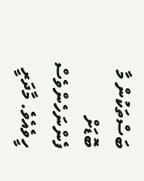ބަސްތަކުން މާ ބޮޑަށް ފެންނަހެންވެސް ހީވެއެވެ. މާދަރީ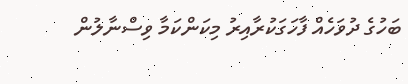ބަހުގެ ދުވަހެއް ފާހަގަކުރާއިރު މިކަންކަމާ ވިސްނާލުން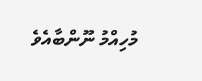މުހިއްމު ނޫންބާއެވެ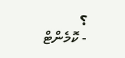؟
- ކޮމެންޓް